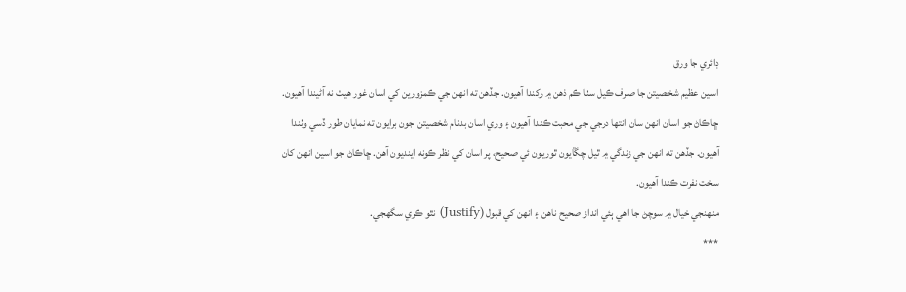ڊائري جا ورق
اسين عظيم شخصيتن جا صرف ڪيل سٺا ڪم ذهن ۾ رکندا آهيون. جڏهن ته انهن جي ڪمزورين کي اسان غور هيٺ نه آڻيندا آهيون. ڇاڪاڻ جو اسان انهن سان انتها درجي جي محبت ڪندا آهيون ۽ وري اسان بدنام شخصيتن جون برايون ته نمايان طور ڏسي وٺندا آهيون. جڏهن ته انهن جي زندگي ۾ ٿيل چڱايون ٿوريون ئي صحيح، پر اسان کي نظر ڪونه اينديون آهن. ڇاڪاڻ جو اسين انهن کان سخت نفرت ڪندا آهيون.
منهنجي خيال ۾ سوچڻ جا اهي ٻئي انداز صحيح ناهن ۽ انهن کي قبول (Justify) نٿو ڪري سگهجي.
***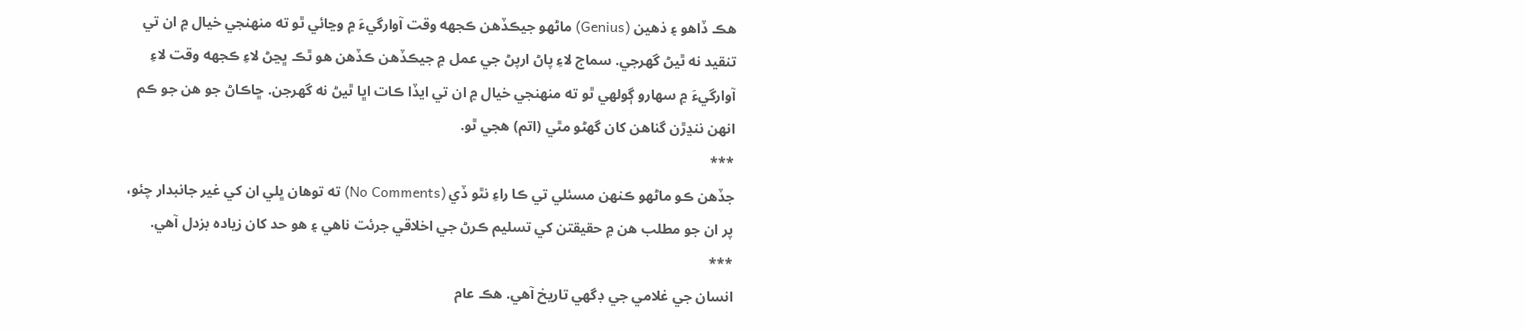هڪ ڏاهو ۽ ذهين (Genius) ماڻهو جيڪڏهن ڪجهه وقت آوارگيءَ ۾ وڃائي ٿو ته منهنجي خيال ۾ ان تي تنقيد نه ٿيڻ گهرجي. سماج لاءِ پاڻ ارپڻ جي عمل ۾ جيڪڏهن ڪڏهن هو ٿڪ ڀڃڻ لاءِ ڪجهه وقت لاءِ آوارگيءَ ۾ سهارو ڳولهي ٿو ته منهنجي خيال ۾ ان تي ايڏا ڪات اڀا ٿيڻ نه گهرجن. ڇاڪاڻ جو هن جو ڪم انهن ننڍڙن گناهن کان گهڻو مٿي (اتم) هجي ٿو.
***
جڏهن ڪو ماڻهو ڪنهن مسئلي تي ڪا راءِ نٿو ڏي (No Comments) ته توهان ڀلي ان کي غير جانبدار چئو، پر ان جو مطلب هن ۾ حقيقتن کي تسليم ڪرڻ جي اخلاقي جرئت ناهي ۽ هو حد کان زياده بزدل آهي.
***
انسان جي غلامي جي ڊگهي تاريخ آهي. هڪ عام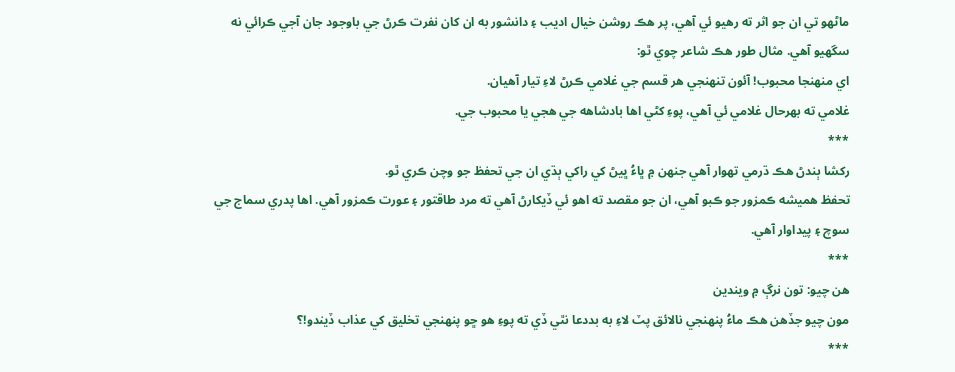ماڻهو تي ان جو اثر ته رهيو ئي آهي، پر هڪ روشن خيال اديب ۽ دانشور به ان کان نفرت ڪرڻ جي باوجود جان آجي ڪرائي نه سگهيو آهي. مثال طور هڪ شاعر چوي ٿو:
اي منهنجا محبوب! آئون تنهنجي هر قسم جي غلامي ڪرڻ لاءِ تيار آهيان.
غلامي ته بهرحال غلامي ئي آهي، پوءِ کڻي اها بادشاهه جي هجي يا محبوب جي.
***
رکشا ٻندڻ هڪ ڌرمي تهوار آهي جنهن ۾ ڀاءُ ڀيڻ کي راکي ٻڌي ان جي تحفظ جو وچن ڪري ٿو.
تحفظ هميشه ڪمزور جو ڪبو آهي، ان جو مقصد ته اهو ئي ڏيکارڻ آهي ته مرد طاقتور ۽ عورت ڪمزور آهي. اها پدري سماج جي سوچ ۽ پيداوار آهي.
***
هن چيو: تون نرڳ ۾ ويندين
مون چيو جڏهن هڪ ماءُ پنهنجي نالائق پٽ لاءِ به بددعا نٿي ڏي ته پوءِ هو ڇو پنهنجي تخليق کي عذاب ڏيندو!؟
***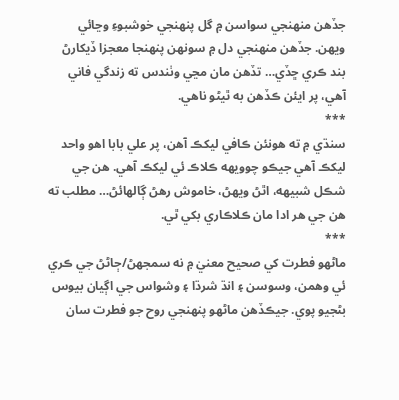جڏهن منهنجي سواسن ۾ گل پنهنجي خوشبوءِ وڃائي ويهن. جڏهن منهنجي دل ۾ سونهن پنهنجا معجزا ڏيکارڻ بند ڪري ڇڏي… تڏهن مان مڃي وٺندس ته زندگي فاني آهي، پر ايئن ڪڏهن به ٿيڻو ناهي.
***
سنڌي ۾ ته هونئن ڪافي ليکڪ آهن، پر علي بابا اهو واحد ليکڪ آهي جيڪو چوويهه ڪلاڪ ئي ليکڪ آهي. هن جي شڪل شبيهه، اٿڻ ويهڻ، خاموش رهڻ ڳالهائڻ… مطلب ته هن جي هر ادا مان ڪلاڪاري بکي ٿي.
***
ماڻهو فطرت کي صحيح معنيٰ ۾ نه سمجهڻ/ڄاڻڻ جي ڪري ئي وهمن، وسوسن ۽ انڌ شرڌا ۽ وشواس جي اڳيان بيوس بڻجيو پوي. جيڪڏهن ماڻهو پنهنجي روح جو فطرت سان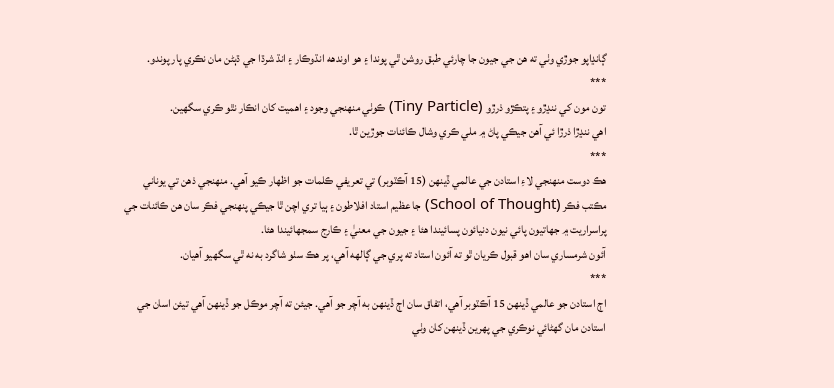ڳانڍاپو جوڙي وٺي ته هن جي جيون جا چارئي طبق روشن ٿي پوندا ۽ هو اوندهه انڌوڪار ۽ انڌ شرڌا جي ڌٻڻن مان نڪري پار پوندو.
***
تون مون کي ننڍڙو ۽ پتڪڙو ذرڙو (Tiny Particle) ڪوٺي منهنجي وجود ۽ اهميت کان انڪار نٿو ڪري سگهين.
اهي ننڍڙا ذرڙا ئي آهن جيڪي پاڻ ۾ ملي ڪري وشال ڪائنات جوڙين ٿا.
***
هڪ دوست منهنجي لاءِ استادن جي عالمي ڏينهن (15 آڪٽوبر) تي تعريفي ڪلمات جو اظهار ڪيو آهي. منهنجي ذهن تي يوناني مڪتب فڪر (School of Thought) جا عظيم استاد افلاطون ۽ ٻيا تري اچن ٿا جيڪي پنهنجي فڪر سان هن ڪائنات جي پراسراريت ۾ جهاتيون پائي نيون دنيائون پسائيندا هئا ۽ جيون جي معنيٰ ۽ ڪارج سمجهائيندا هئا.
آئون شرمساري سان اهو قبول ڪريان ٿو ته آئون استاد ته پري جي ڳالهه آهي، پر هڪ سٺو شاگرد به نه ٿي سگهيو آهيان.
***
اڄ استادن جو عالمي ڏينهن 15 آڪٽوبر آهي، اتفاق سان اڄ ڏينهن به آچر جو آهي. جيئن ته آچر موڪل جو ڏينهن آهي تيئن اسان جي استادن مان گهڻائي نوڪري جي پهرين ڏينهن کان وٺي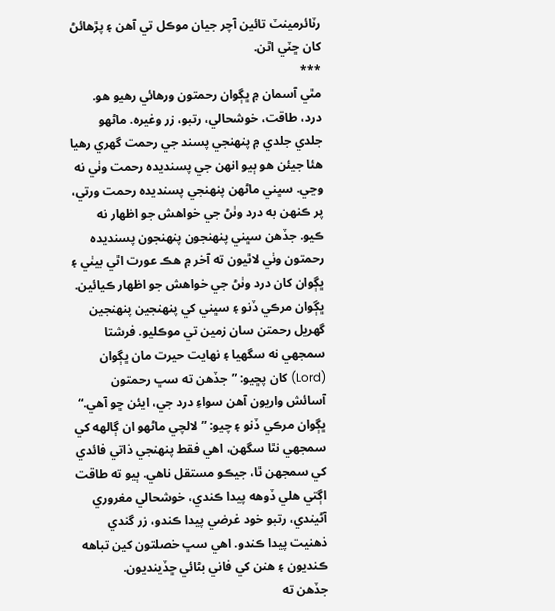رٽائرمينٽ تائين آچر جيان موڪل تي آهن ۽ پڙهائڻ کان ڇٽي اٿن.
***
مٿي آسمان ۾ ڀڳوان رحمتون ورهائي رهيو هو. درد، طاقت، خوشحالي، رتبو، زر وغيره. ماڻهو جلدي جلدي ۾ پنهنجي پسند جي رحمت گهري رهيا هئا جيئن هو ٻيو انهن جي پسنديده رحمت وٺي نه وڃي. سڀني ماڻهن پنهنجي پسنديده رحمت ورتي، پر ڪنهن به درد وٺڻ جي خواهش جو اظهار نه ڪيو. جڏهن سڀني پنهنجون پنهنجون پسنديده رحمتون وٺي لاٿيون ته آخر ۾ هڪ عورت اٿي بيٺي ۽ ڀڳوان کان درد وٺڻ جي خواهش جو اظهار ڪيائين. ڀڳوان مرڪي ڏنو ۽ سڀني کي پنهنجين پنهنجين گهريل رحمتن سان زمين تي موڪليو. فرشتا سمجهي نه سگهيا ۽ نهايت حيرت مان ڀڳوان (Lord) کان پڇيو: ”جڏهن ته سڀ رحمتون آسائش واريون آهن سواءِ درد جي، ايئن ڇو آهي.“ ڀڳوان مرڪي ڏنو ۽ چيو: ”لالچي ماڻهو ان ڳالهه کي سمجهي نٿا سگهن، اهي فقط پنهنجي ذاتي فائدي کي سمجهن ٿا، جيڪو مستقل ناهي. ٻيو ته طاقت اڳتي هلي ڏوهه پيدا ڪندي، خوشحالي مغروري آڻيندي، رتبو خود غرضي پيدا ڪندو، زر گندي ذهنيت پيدا ڪندو. اهي سڀ خصلتون کين تباهه ڪنديون ۽ هنن کي فاني بڻائي ڇڏينديون.
جڏهن ته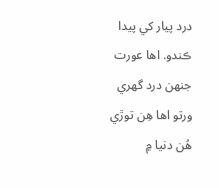درد پيار کي پيدا ڪندو. اها عورت جنهن درد گهري ورتو اها هِن توڙي هُن دنيا ۾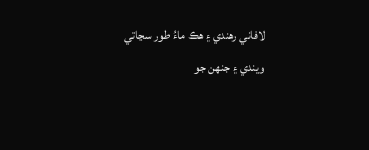لافاني رهندي ۽ هڪ ماءُ طور سڃاتي ويندي ۽ جنهن جو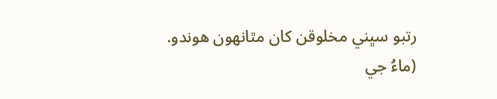رتبو سڀني مخلوقن کان مٿانهون هوندو.
(ماءُ جي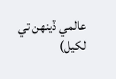عالمي ڏينهن تي لکيل)